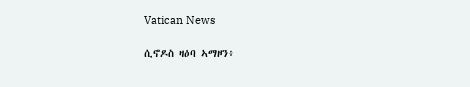Vatican News

ሲኖዶስ ዛዕባ ኣማዞን፥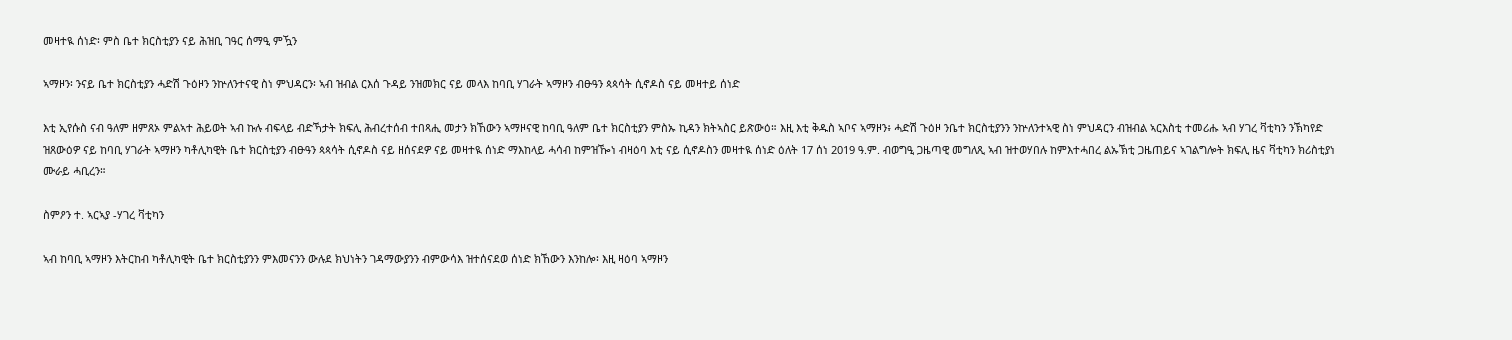መዛተዪ ሰነድ፡ ምስ ቤተ ክርስቲያን ናይ ሕዝቢ ገዓር ሰማዒ ምዃን

ኣማዞን፡ ንናይ ቤተ ክርስቲያን ሓድሽ ጉዕዞን ንኵለንተናዊ ስነ ምህዳርን፡ ኣብ ዝብል ርእሰ ጉዳይ ንዝመክር ናይ መላእ ከባቢ ሃገራት ኣማዞን ብፁዓን ጳጳሳት ሲኖዶስ ናይ መዛተይ ሰነድ

እቲ ኢየሱስ ናብ ዓለም ዘምጸኦ ምልኣተ ሕይወት ኣብ ኩሉ ብፍላይ ብድኻታት ክፍሊ ሕብረተሰብ ተበጻሒ መታን ክኸውን ኣማዞናዊ ከባቢ ዓለም ቤተ ክርስቲያን ምስኡ ኪዳን ክትኣስር ይጽውዕ። እዚ እቲ ቅዱስ ኣቦና ኣማዞን፥ ሓድሽ ጉዕዞ ንቤተ ክርስቲያንን ንኵለንተኣዊ ስነ ምህዳርን ብዝብል ኣርእስቲ ተመሪሑ ኣብ ሃገረ ቫቲካን ንኽካየድ ዝጸውዕዎ ናይ ከባቢ ሃገራት ኣማዞን ካቶሊካዊት ቤተ ክርስቲያን ብፁዓን ጳጳሳት ሲኖዶስ ናይ ዘሰናደዎ ናይ መዛተዪ ሰነድ ማእከላይ ሓሳብ ከምዝዀነ ብዛዕባ እቲ ናይ ሲኖዶስን መዛተዪ ሰነድ ዕለት 17 ሰነ 2019 ዓ.ም. ብወግዒ ጋዜጣዊ መግለጺ ኣብ ዝተወሃበሉ ከምእተሓበረ ልኡኽቲ ጋዜጠይና ኣገልግሎት ክፍሊ ዜና ቫቲካን ክሪስቲያነ ሙራይ ሓቢረን።

ስምዖን ተ. ኣርኣያ -ሃገረ ቫቲካን

ኣብ ከባቢ ኣማዞን እትርከብ ካቶሊካዊት ቤተ ክርስቲያንን ምእመናንን ውሉደ ክህነትን ገዳማውያንን ብምውሳእ ዝተሰናደወ ሰነድ ክኸውን እንከሎ፡ እዚ ዛዕባ ኣማዞን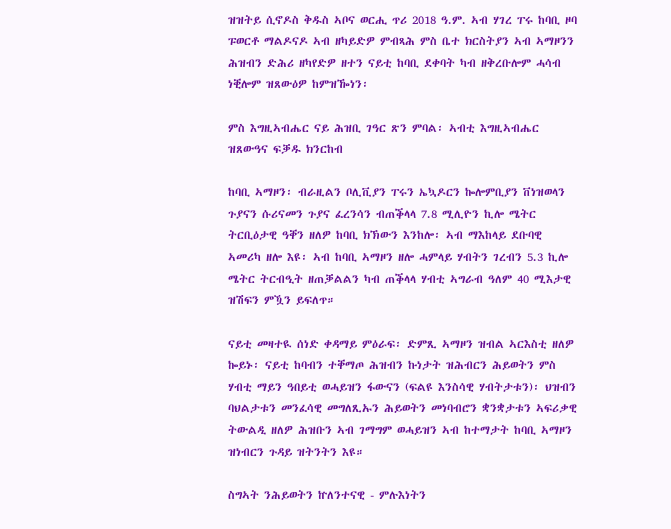ዝዝትይ ሲኖዶስ ቅዱስ ኣቦና ወርሒ ጥሪ 2018 ዓ.ም. ኣብ ሃገረ ፐሩ ከባቢ ዞባ ፑወርቶ ማልዶናዶ ኣብ ዘካይድዎ ምብጻሕ ምስ ቤተ ክርስትያን ኣብ ኣማዞንን ሕዝብን ድሕሪ ዘካየድዎ ዘተን ናይቲ ከባቢ ደቀባት ካብ ዘቅረቡሎም ሓሳብ ነቒሎም ዝጸውዕዎ ከምዝዀነን፡

ምስ እግዚኣብሔር ናይ ሕዝቢ ገዓር ጽን ምባል፡ ኣብቲ እግዚኣብሔር ዝጸውዓና ፍቓዱ ክንርከብ

ከባቢ ኣማዞን፡ ብራዚልን ቦሊቪያን ፐሩን ኤኳዶርን ኰሎምቢያን ቨነዝወላን ጉያናን ሱሪናመን ጉያና ፈረንሳን ብጠቕላላ 7.8 ሚሊዮን ኪሎ ሜትር ትርቢዕታዊ ዓቐን ዘለዎ ከባቢ ክኽውን እንከሎ፡ ኣብ ማእከላይ ደቡባዊ ኣመሪካ ዘሎ እዩ፡ ኣብ ከባቢ ኣማዞን ዘሎ ሓምላይ ሃብትን ገረብን 5.3 ኪሎ ሜትር ትርብዒት ዘጠቓልልን ካብ ጠቕላላ ሃብቲ ኣግራብ ዓለም 40 ሚእታዊ ዝሽፍን ምዃን ይፍለጥ።

ናይቲ መዛተዪ ሰነድ ቀዳማይ ምዕራፍ፡ ድምጺ ኣማዞን ዝብል ኣርእስቲ ዘለዎ ኰይኑ፡ ናይቲ ከባብን ተቐማጦ ሕዝብን ኩነታት ዝሕብርን ሕይወትን ምስ ሃብቲ ማይን ዓበይቲ ወሓይዝን ፋውናን (ፍልዩ እንስሳዊ ሃብትታቱን)፡ ህዝብን ባህልታቱን መንፈሳዊ መግለጺኡን ሕይወትን መነባብሮን ቋንቋታቱን ኣፍሪቃዊ ትውልዲ ዘለዎ ሕዝቡን ኣብ ገማግም ወሓይዝን ኣብ ከተማታት ከባቢ ኣማዞን ዝነብርን ጉዳይ ዝትንትን እዩ።

ስግኣት ንሕይወትን ኵለንተናዊ - ምሉእነትን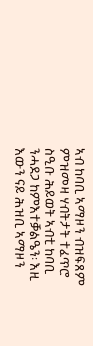ኣብ ከባቢ ኣማዞን ብዝፍጸም ምዝመዛ ሃብትታት ተፈጥሮ ስዒቡ ሕይወት ኣብቲ ከባቢ ንሓደጋ ከምእተቓልዔን፡ እዚ እውን ናይ ሕዝቢ ኣማዞን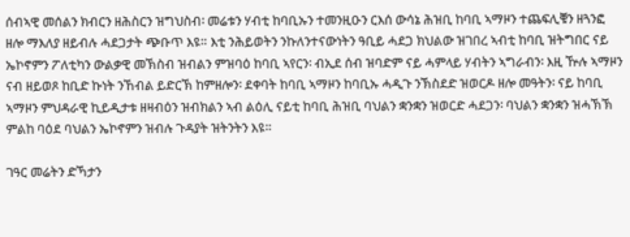ሰብኣዊ መሰልን ክብርን ዘሕስርን ዝግህስብ፡ መሬቱን ሃብቲ ከባቢኡን ተመንዚዑን ርእሰ ውሳኔ ሕዝቢ ከባቢ ኣማዞን ተጨፍሊቑን ዘጓንፎ ዘሎ ማእለያ ዘይብሉ ሓደጋታት ጭቡጥ እዩ። እቲ ንሕይወትን ንኩለንተናውነትን ዓቢይ ሓደጋ ክህልው ዝገበረ ኣብቲ ከባቢ ዝትግበር ናይ ኤኮኖምን ፖለቲካን ውልቃዊ መኽስብ ዝብልን ምዝባዕ ከባቢ ኣየርን፡ ብኢደ ሰብ ዝባድም ናይ ሓምላይ ሃብትን ኣግራብን፡ እዚ ዅሉ ኣማዞን ናብ ዘይወጾ ከቢድ ኩነት ንኸብል ይድርኽ ከምዘሎን፡ ደቀባት ከባቢ ኣማዞን ከባቢኡ ሓዲጉ ንኽስደድ ዝወርዶ ዘሎ መዓትን፡ ናይ ከባቢ ኣማዞን ምህዳራዊ ኪይዲታቱ ዘዛብዕን ዝብክልን ኣብ ልዕሊ ናይቲ ከባቢ ሕዝቢ ባህልን ቋንቋን ዝወርድ ሓደጋን፡ ባህልን ቋንቋን ዝሓኽኽ ምልከ ባዕደ ባህልን ኤኮኖምን ዝብሉ ጉዳያት ዝትንትን እዩ።

ገዓር መሬትን ድኻታን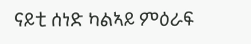ናይቲ ሰነድ ካልኣይ ምዕራፍ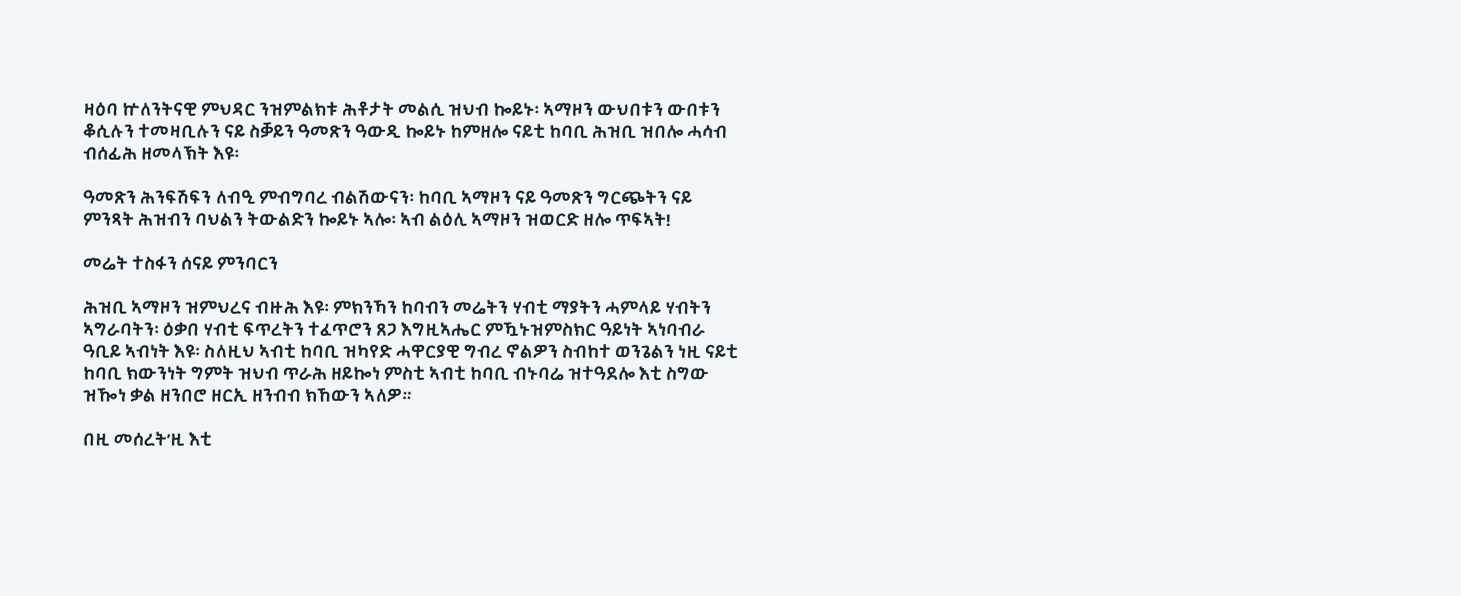ዛዕባ ኵለንትናዊ ምህዳር ንዝምልክቱ ሕቶታት መልሲ ዝህብ ኰይኑ፡ ኣማዞን ውህበቱን ውበቱን ቆሲሉን ተመዛቢሉን ናይ ስቓይን ዓመጽን ዓውዲ ኰይኑ ከምዘሎ ናይቲ ከባቢ ሕዝቢ ዝበሎ ሓሳብ ብሰፊሕ ዘመላኽት እዩ፡

ዓመጽን ሕንፍሽፍን ለብዒ ምብግባረ ብልሽውናን፡ ከባቢ ኣማዞን ናይ ዓመጽን ግርጭትን ናይ ምንጻት ሕዝብን ባህልን ትውልድን ኰይኑ ኣሎ፡ ኣብ ልዕሊ ኣማዞን ዝወርድ ዘሎ ጥፍኣት!

መሬት ተስፋን ሰናይ ምንባርን

ሕዝቢ ኣማዞን ዝምህረና ብዙሕ እዩ፡ ምክንኻን ከባብን መሬትን ሃብቲ ማያትን ሓምላይ ሃብትን ኣግራባትን፡ ዕቃበ ሃብቲ ፍጥረትን ተፈጥሮን ጸጋ እግዚኣሔር ምዃኑዝምስክር ዓይነት ኣነባብራ ዓቢይ ኣብነት እዩ፡ ስለዚህ ኣብቲ ከባቢ ዝካየድ ሓዋርያዊ ግብረ ኖልዎን ስብከተ ወንጌልን ነዚ ናይቲ ከባቢ ክውንነት ግምት ዝህብ ጥራሕ ዘይኰነ ምስቲ ኣብቲ ከባቢ ብኑባሬ ዝተዓደሎ እቲ ስግው ዝዀነ ቃል ዘንበሮ ዘርኢ ዘንብብ ክኸውን ኣለዎ።

በዚ መሰረት’ዚ እቲ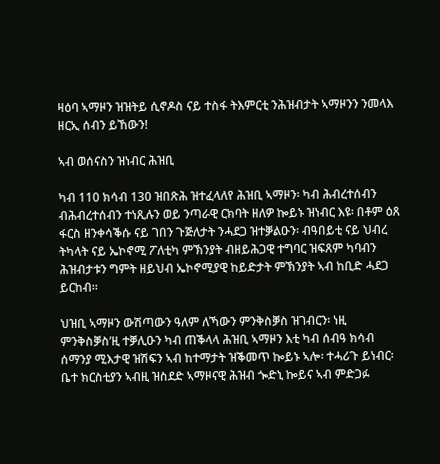ዛዕባ ኣማዞን ዝዝትይ ሲኖዶስ ናይ ተስፋ ትእምርቲ ንሕዝብታት ኣማዞንን ንመላእ ዘርኢ ሰብን ይኸውን!

ኣብ ወሰናስን ዝነብር ሕዝቢ

ካብ 110 ክሳብ 130 ዝበጽሕ ዝተፈላለየ ሕዝቢ ኣማዞን፡ ካብ ሕብረተሰብን ብሕብረተሰብን ተነጺሉን ወይ ንጣራዊ ርክባት ዘለዎ ኰይኑ ዝነብር እዩ፡ በቶም ዕጸ ፋርስ ዘንቀሳቕሱ ናይ ገበን ጉጅለታት ንሓደጋ ዝተቓልዑን፡ ብዓበይቲ ናይ ህብረ ትካላት ናይ ኤኮኖሚ ፖለቲካ ምኽንያት ብዘይሕጋዊ ተግባር ዝፍጸም ካባብን ሕዝብታቱን ግምት ዘይህብ ኤኮኖሚያዊ ከይድታት ምኽንያት ኣብ ከቢድ ሓደጋ ይርከብ።

ህዝቢ ኣማዞን ውሽጣውን ዓለም ለኻውን ምንቅስቓስ ዝገብርን፡ ነዚ ምንቅስቓስ’ዚ ተቓሊዑን ካብ ጠቕላላ ሕዝቢ ኣማዞን እቲ ካብ ሰብዓ ክሳብ ሰማንያ ሚእታዊ ዝሽፍን ኣብ ከተማታት ዝቕመጥ ኰይኑ ኣሎ፡ ተሓሪጉ ይነብር፡ ቤተ ክርስቲያን ኣብዚ ዝስደድ ኣማዞናዊ ሕዝብ ጐድኒ ኰይና ኣብ ምድጋፉ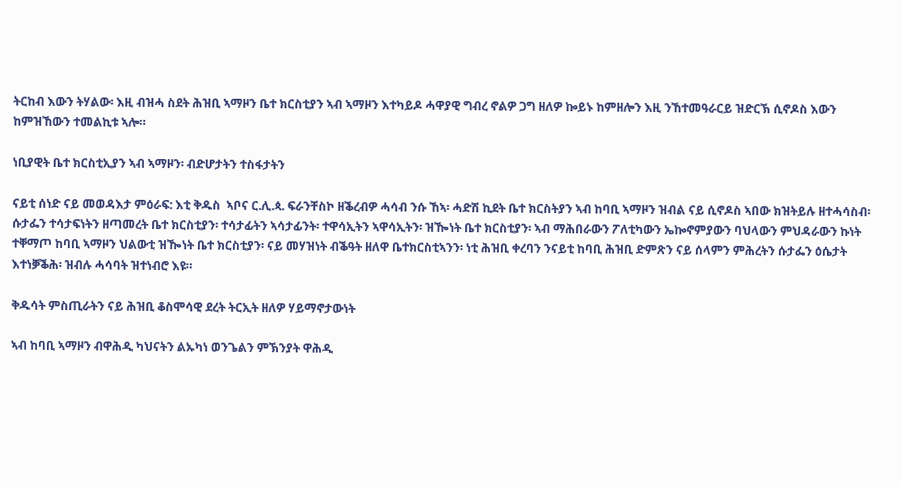ትርከብ እውን ትሃልው፡ እዚ ብዝሓ ስደት ሕዝቢ ኣማዞን ቤተ ክርስቲያን ኣብ ኣማዞን እተካይዶ ሓዋያዊ ግብረ ኖልዎ ጋግ ዘለዎ ኰይኑ ከምዘሎን እዚ ንኸተመዓራርይ ዝድርኽ ሲኖዶስ እውን ከምዝኸውን ተመልኪቱ ኣሎ።

ነቢያዊት ቤተ ክርስቲኢያን ኣብ ኣማዞን፡ ብድሆታትን ተስፋታትን

ናይቲ ሰነድ ናይ መወዳእታ ምዕራፍ: እቲ ቅዱስ  ኣቦና ር.ሊ.ጳ. ፍራንቸስኮ ዘቕረብዎ ሓሳብ ንሱ ኸኣ፡ ሓድሽ ኪደት ቤተ ክርስትያን ኣብ ከባቢ ኣማዞን ዝብል ናይ ሲኖዶስ ኣበው ክዝትይሉ ዘተሓሳስብ፡ ሱታፌን ተሳታፍነትን ዘጣመረት ቤተ ክርስቲያን፡ ተሳታፊትን ኣሳታፊንት፡ ተዋሳኢትን ኣዋሳኢትን፡ ዝዀነት ቤተ ክርስቲያን፡ ኣብ ማሕበራውን ፖለቲካውን ኤኰኖምያውን ባህላውን ምህዳራውን ኩነት ተቐማጦ ከባቢ ኣማዞን ህልውቲ ዝዀነት ቤተ ክርስቲያን፡ ናይ መሃዝነት ብቕዓት ዘለዋ ቤተክርስቲኣንን፡ ነቲ ሕዝቢ ቀረባን ንናይቲ ከባቢ ሕዝቢ ድምጽን ናይ ሰላምን ምሕረትን ሱታፌን ዕሴታት እተነቓቕሕ፡ ዝብሉ ሓሳባት ዝተነብሮ እዩ።

ቅዱሳት ምስጢራትን ናይ ሕዝቢ ቆስሞሳዊ ደረት ትርኢት ዘለዎ ሃይማኖታውነት

ኣብ ከባቢ ኣማዞን ብዋሕዲ ካህናትን ልኡካነ ወንጌልን ምኽንያት ዋሕዲ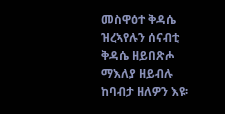መስዋዕተ ቅዳሴ ዝረኣየሉን ሰናብቲ ቅዳሴ ዘይበጽሖ ማእለያ ዘይብሉ ከባብታ ዘለዎን እዩ፡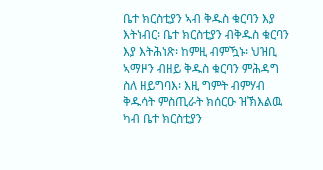ቤተ ክርስቲያን ኣብ ቅዱስ ቁርባን እያ እትነብር፡ ቤተ ክርስቲያን ብቅዱስ ቁርባን እያ እትሕነጽ፡ ከምዚ ብምዃኑ፡ ህዝቢ ኣማዞን ብዘይ ቅዱስ ቁርባን ምሕዳግ ስለ ዘይግባእ፡ እዚ ግምት ብምሃብ ቅዱሳት ምስጢራት ክሰርዑ ዝኽእልዉ ካብ ቤተ ክርስቲያን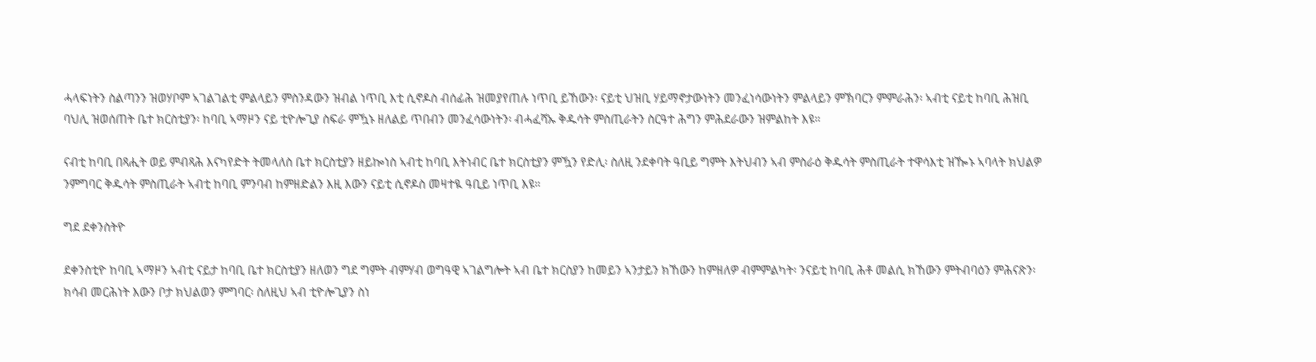ሓላፍነትን ስልጣንን ዝወሃቦም ኣገልገልቲ ምልላይን ምስንዳውን ዝብል ነጥቢ እቲ ሲኖዶስ ብሰፊሕ ዝመያየጠሉ ነጥቢ ይኸውን፡ ናይቲ ህዝቢ ሃይማኖታውነትን መንፈነሳውነትን ምልላይን ምኽባርን ምምራሕን፡ ኣብቲ ናይቲ ከባቢ ሕዝቢ ባህሊ ዝወሰጠት ቤተ ክርስቲያን፡ ከባቢ ኣማዞን ናይ ቲዮሎጊያ ስፍራ ምዃኑ ዘለልይ ጥበብን መንፈሳውነትን፡ ብሓፈሻኡ ቅዱሳት ምስጢራትን ስርዓተ ሕግን ምሕደራውን ዝምልከት እዩ።

ናብቲ ከባቢ በጻሒት ወይ ምብጻሕ እናካየድት ትመላለስ ቤተ ክርስቲያን ዘይኰነስ ኣብቲ ከባቢ እትነብር ቤተ ክርስቲያን ምዃን የድሊ፡ ስለዚ ንደቀባት ዓቢይ ግምት እትህብን ኣብ ምስራዕ ቅዱሳት ምስጢራት ተዋሳእቲ ዝዀኑ ኣባላት ክህልዎ ንምግባር ቅዱሳት ምስጢራት ኣብቲ ከባቢ ምንባብ ከምዘድልን እዚ እውን ናይቲ ሲኖዶስ መዛተዪ ዓቢይ ነጥቢ እዩ።

ግደ ደቀንስትዮ

ደቀንስቲዮ ከባቢ ኣማዞን ኣብቲ ናይታ ከባቢ ቤተ ክርስቲያን ዘለወን ግደ ግምት ብምሃብ ወግዓዊ ኣገልግሎት ኣብ ቤተ ክርስያን ከመይን ኣንታይን ክኸውን ከምዘለዎ ብምምልካት፡ ንናይቲ ከባቢ ሕቶ መልሲ ክኸውን ምትብባዕን ምሕናጽን፡ ክሳብ መርሕነት እውን ቦታ ክህልወን ምግባር፡ ስለዚህ ኣብ ቲዮሎጊያን ስነ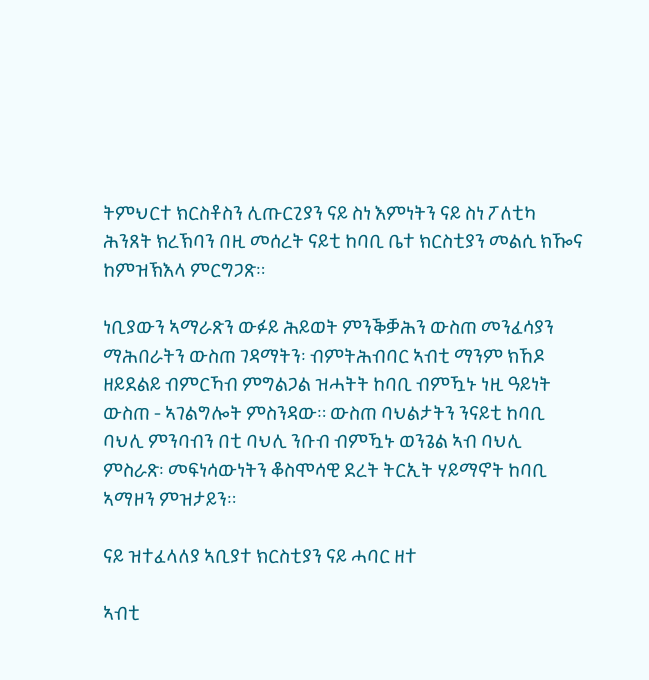ትምህርተ ክርስቶስን ሊጡርጊያን ናይ ስነ እምነትን ናይ ስነ ፖለቲካ ሕንጸት ክረኽባን በዚ መሰረት ናይቲ ከባቢ ቤተ ክርስቲያን መልሲ ክዀና ከምዝኽእላ ምርግጋጽ።

ነቢያውን ኣማራጽን ውፉይ ሕይወት ምንቕቓሕን ውስጠ መንፈሳያን ማሕበራትን ውስጠ ገዳማትን፡ ብምትሕብባር ኣብቲ ማንም ክኸዶ ዘይደልይ ብምርኻብ ምግልጋል ዝሓትት ከባቢ ብምዃኑ ነዚ ዓይነት ውስጠ - ኣገልግሎት ምስንዳው። ውስጠ ባህልታትን ንናይቲ ከባቢ ባህሊ ምንባብን በቲ ባህሊ ንቡብ ብምዃኑ ወንጌል ኣብ ባህሊ ምስራጽ፡ መፍነሳውነትን ቆስሞሳዊ ደረት ትርኢት ሃይማኖት ከባቢ ኣማዞን ምዝታይን።

ናይ ዝተፈላለያ ኣቢያተ ክርስቲያን ናይ ሓባር ዘተ

ኣብቲ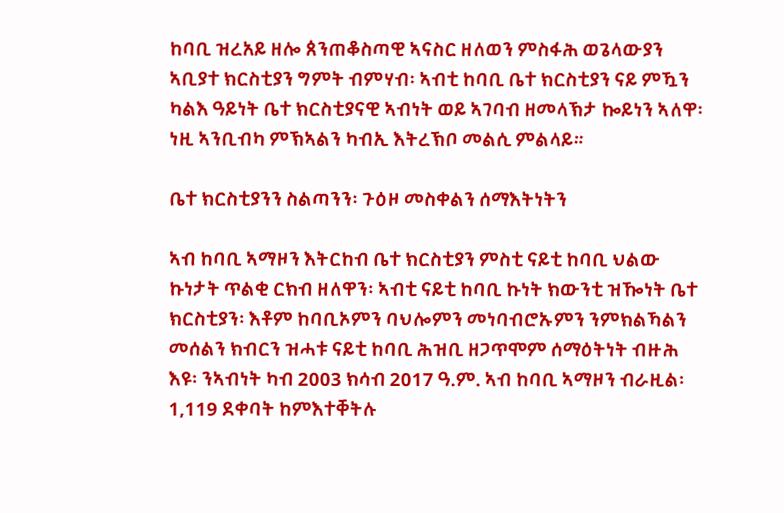ከባቢ ዝረአይ ዘሎ ጰንጠቆስጣዊ ኣናስር ዘለወን ምስፋሕ ወጌላውያን ኣቢያተ ክርስቲያን ግምት ብምሃብ፡ ኣብቲ ከባቢ ቤተ ክርስቲያን ናይ ምዃን ካልእ ዓይነት ቤተ ክርስቲያናዊ ኣብነት ወይ ኣገባብ ዘመላኽታ ኰይነን ኣለዋ፡ ነዚ ኣንቢብካ ምኽኣልን ካብኢ እትረኽቦ መልሲ ምልላይ።

ቤተ ክርስቲያንን ስልጣንን፡ ጉዕዞ መስቀልን ሰማእትነትን

ኣብ ከባቢ ኣማዞን እትርከብ ቤተ ክርስቲያን ምስቲ ናይቲ ከባቢ ህልው ኩነታት ጥልቂ ርክብ ዘለዋን፡ ኣብቲ ናይቲ ከባቢ ኩነት ክውንቲ ዝዀነት ቤተ ክርስቲያን፡ እቶም ከባቢኦምን ባህሎምን መነባብሮኡምን ንምክልኻልን መሰልን ክብርን ዝሓቱ ናይቲ ከባቢ ሕዝቢ ዘጋጥሞም ሰማዕትነት ብዙሕ እዩ፡ ንኣብነት ካብ 2003 ክሳብ 2017 ዓ.ም. ኣብ ከባቢ ኣማዞን ብራዚል፡ 1,119 ደቀባት ከምእተቐትሉ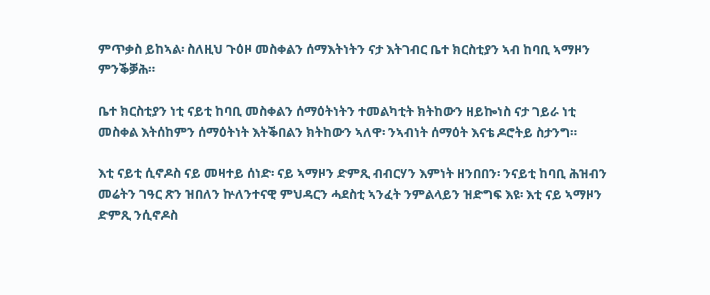ምጥቃስ ይከኣል፡ ስለዚህ ጉዕዞ መስቀልን ሰማእትነትን ናታ እትገብር ቤተ ክርስቲያን ኣብ ከባቢ ኣማዞን ምንቕቓሕ።

ቤተ ክርስቲያን ነቲ ናይቲ ከባቢ መስቀልን ሰማዕትነትን ተመልካቲት ክትከውን ዘይኰነስ ናታ ገይራ ነቲ መስቀል እትሰከምን ሰማዕትነት እትቕበልን ክትከውን ኣለዋ፡ ንኣብነት ሰማዕት እናቴ ዶሮትይ ስታንግ።

እቲ ናይቲ ሲኖዶስ ናይ መዛተይ ሰነድ፡ ናይ ኣማዞን ድምጺ ብብርሃን እምነት ዘንበበን፡ ንናይቲ ከባቢ ሕዝብን መሬትን ገዓር ጽን ዝበለን ኵለንተናዊ ምህዳርን ሓደስቲ ኣንፈት ንምልላይን ዝድግፍ እዩ፡ እቲ ናይ ኣማዞን ድምጺ ንሲኖዶስ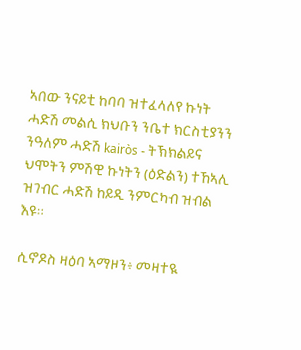ኣበው ንናይቲ ከባባ ዝተፈላለየ ኩነት ሓድሽ መልሲ ክህቡን ንቤተ ክርስቲያንን ንዓለም ሓድሽ kairòs - ትኽክልይና ህሞትን ምሽዊ ኩነትን (ዕድልን) ተኸኣሊ ዝገብር ሓድሽ ከይዲ ንምርካብ ዝብል እዩ።

ሲኖዶስ ዛዕባ ኣማዞን፥ መዛተዪ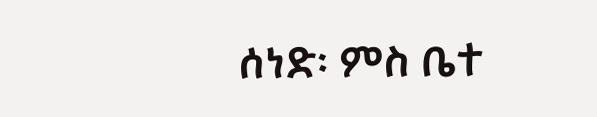ሰነድ፡ ምስ ቤተ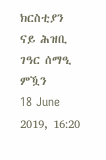ክርስቲያን ናይ ሕዝቢ ገዓር ሰማዒ ምዃን
18 June 2019, 16:20